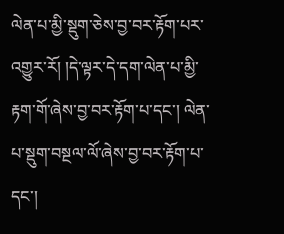ལེན་པ་མྱི་སྡུག་ཅེས་བྱ་བར་རྟོག་པར་འགྱུར་རོ། །དེ་ལྟར་དེ་དག་ལེན་པ་མྱི་རྟག་གོ་ཞེས་བྱ་བར་རྟོག་པ་དང་། ལེན་པ་སྡུག་བསྔལ་ལོ་ཞེས་བྱ་བར་རྟོག་པ་དང་།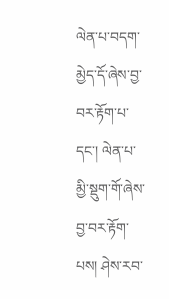ལེན་པ་བདག་མྱེད་དོ་ཞེས་བྱ་བར་རྟོག་པ་དང་། ལེན་པ་མྱི་སྡུག་གོ་ཞེས་བྱ་བར་རྟོག་པས། ཤེས་རབ་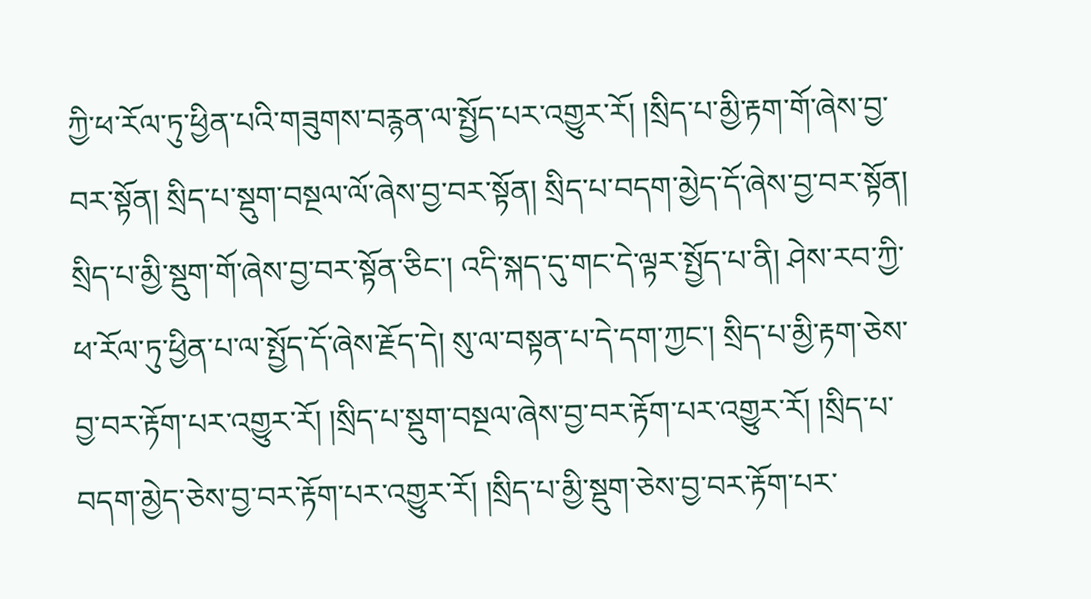ཀྱི་ཕ་རོལ་ཏུ་ཕྱིན་པའི་གཟུགས་བརྙན་ལ་སྤྱོད་པར་འགྱུར་རོ། །སྲིད་པ་མྱི་རྟག་གོ་ཞེས་བྱ་བར་སྟོན། སྲིད་པ་སྡུག་བསྔལ་ལོ་ཞེས་བྱ་བར་སྟོན། སྲིད་པ་བདག་མྱེད་དོ་ཞེས་བྱ་བར་སྟོན། སྲིད་པ་མྱི་སྡུག་གོ་ཞེས་བྱ་བར་སྟོན་ཅིང་། འདི་སྐད་དུ་གང་དེ་ལྟར་སྤྱོད་པ་ནི། ཤེས་རབ་ཀྱི་ཕ་རོལ་ཏུ་ཕྱིན་པ་ལ་སྤྱོད་དོ་ཞེས་རྗོད་དེ། སུ་ལ་བསྟན་པ་དེ་དག་ཀྱང་། སྲིད་པ་མྱི་རྟག་ཅེས་བྱ་བར་རྟོག་པར་འགྱུར་རོ། །སྲིད་པ་སྡུག་བསྔལ་ཞེས་བྱ་བར་རྟོག་པར་འགྱུར་རོ། །སྲིད་པ་བདག་མྱེད་ཅེས་བྱ་བར་རྟོག་པར་འགྱུར་རོ། །སྲིད་པ་མྱི་སྡུག་ཅེས་བྱ་བར་རྟོག་པར་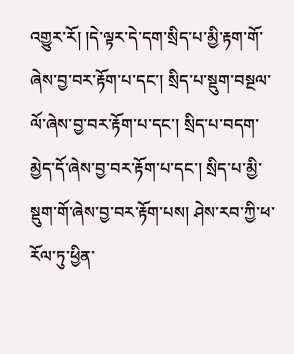འགྱུར་རོ། །དེ་ལྟར་དེ་དག་སྲིད་པ་མྱི་རྟག་གོ་ཞེས་བྱ་བར་རྟོག་པ་དང་། སྲིད་པ་སྡུག་བསྔལ་ལོ་ཞེས་བྱ་བར་རྟོག་པ་དང་། སྲིད་པ་བདག་མྱེད་དོ་ཞེས་བྱ་བར་རྟོག་པ་དང་། སྲིད་པ་མྱི་སྡུག་གོ་ཞེས་བྱ་བར་རྟོག་པས། ཤེས་རབ་ཀྱི་ཕ་རོལ་ཏུ་ཕྱིན་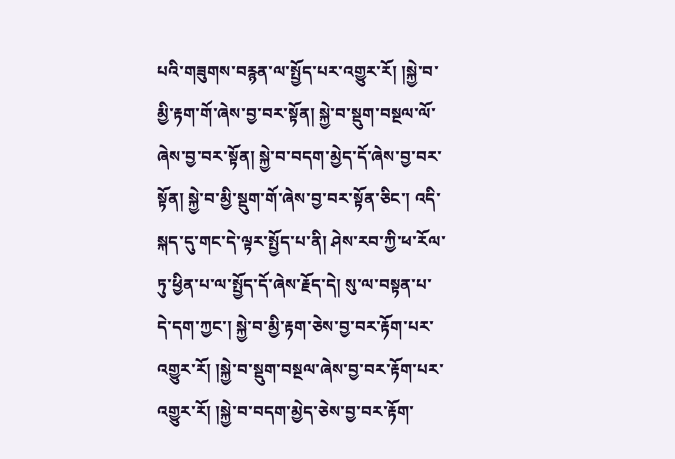པའི་གཟུགས་བརྙན་ལ་སྤྱོད་པར་འགྱུར་རོ། །སྐྱེ་བ་མྱི་རྟག་གོ་ཞེས་བྱ་བར་སྟོན། སྐྱེ་བ་སྡུག་བསྔལ་ལོ་ཞེས་བྱ་བར་སྟོན། སྐྱེ་བ་བདག་མྱེད་དོ་ཞེས་བྱ་བར་སྟོན། སྐྱེ་བ་མྱི་སྡུག་གོ་ཞེས་བྱ་བར་སྟོན་ཅིང་། འདི་སྐད་དུ་གང་དེ་ལྟར་སྤྱོད་པ་ནི། ཤེས་རབ་ཀྱི་ཕ་རོལ་ཏུ་ཕྱིན་པ་ལ་སྤྱོད་དོ་ཞེས་རྗོད་དེ། སུ་ལ་བསྟན་པ་དེ་དག་ཀྱང་། སྐྱེ་བ་མྱི་རྟག་ཅེས་བྱ་བར་རྟོག་པར་འགྱུར་རོ། །སྐྱེ་བ་སྡུག་བསྔལ་ཞེས་བྱ་བར་རྟོག་པར་འགྱུར་རོ། །སྐྱེ་བ་བདག་མྱེད་ཅེས་བྱ་བར་རྟོག་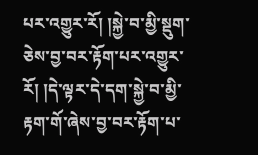པར་འགྱུར་རོ། །སྐྱེ་བ་མྱི་སྡུག་ཅེས་བྱ་བར་རྟོག་པར་འགྱུར་རོ། །དེ་ལྟར་དེ་དག་སྐྱེ་བ་མྱི་རྟག་གོ་ཞེས་བྱ་བར་རྟོག་པ་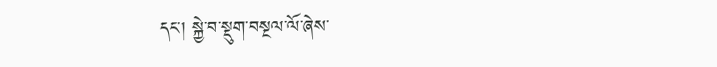དང་། སྐྱེ་བ་སྡུག་བསྔལ་ལོ་ཞེས་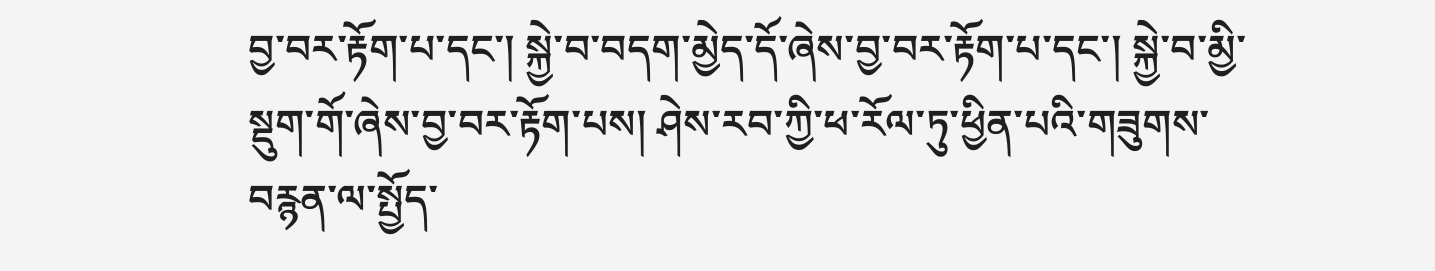བྱ་བར་རྟོག་པ་དང་། སྐྱེ་བ་བདག་མྱེད་དོ་ཞེས་བྱ་བར་རྟོག་པ་དང་། སྐྱེ་བ་མྱི་སྡུག་གོ་ཞེས་བྱ་བར་རྟོག་པས། ཤེས་རབ་ཀྱི་ཕ་རོལ་ཏུ་ཕྱིན་པའི་གཟུགས་བརྙན་ལ་སྤྱོད་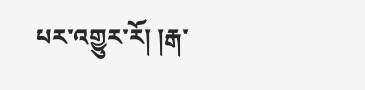པར་འགྱུར་རོ། །རྒ་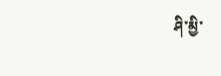ཤི་མྱི་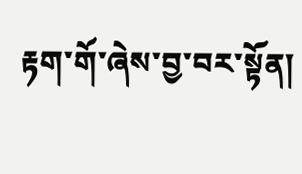རྟག་གོ་ཞེས་བྱ་བར་སྟོན།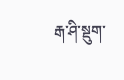རྒ་ཤི་སྡུག་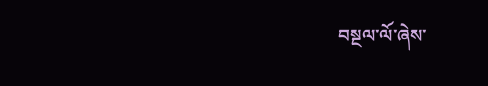བསྔལ་ལོ་ཞེས་